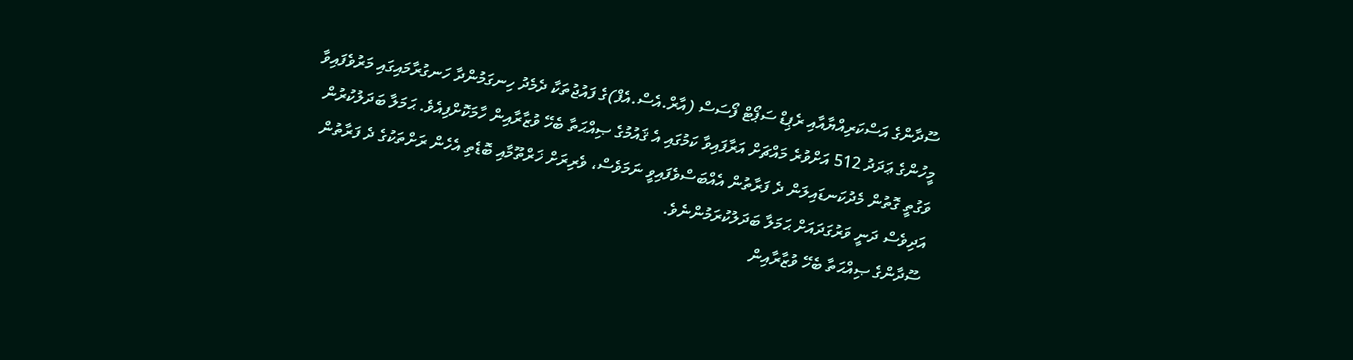ސޫދާންގެ އަސްކަރިއްޔާއާއި ރެޕިޑް ސަޕޯޓް ފޯސަސް (އާރް.އެސް.އެފް)ގެ ފައުޖުތަކާ ދެމެދު ހިނގަމުންދާ ހަނގުރާމައިގައި މަރުވެފައިވާ މީހުންގެ ޢަދަދު 512 އަށްވުރެ މައްޗަށް އަރާފައިވާ ކަމުގައި އެ ޤައުމުގެ ޞިއްޙަތާ ބެހޭ ވުޒާރާއިން ހާމަކޮށްފިއެވެ. ޙަމަލާ ބަދަލުކުރުން ވަގުތީ ގޮތުން މެދުކަނޑައިލަން ދެ ފަރާތުން އެއްބަސްވެފައިވީ ނަމަވެސް، ވެރިރަށް ޚަރްތޫމާއި ބޮޑެތި އެހެން ރަށްތަކުގެ ދެ ފަރާތުން އަދިވެސް ދަނީ ވަރުގަދައަށް ޙަމަލާ ބަދަލުކުރަމުންނެވެ.
ސޫދާންގެ ޞިއްޙަތާ ބެހޭ ވުޒާރާއިން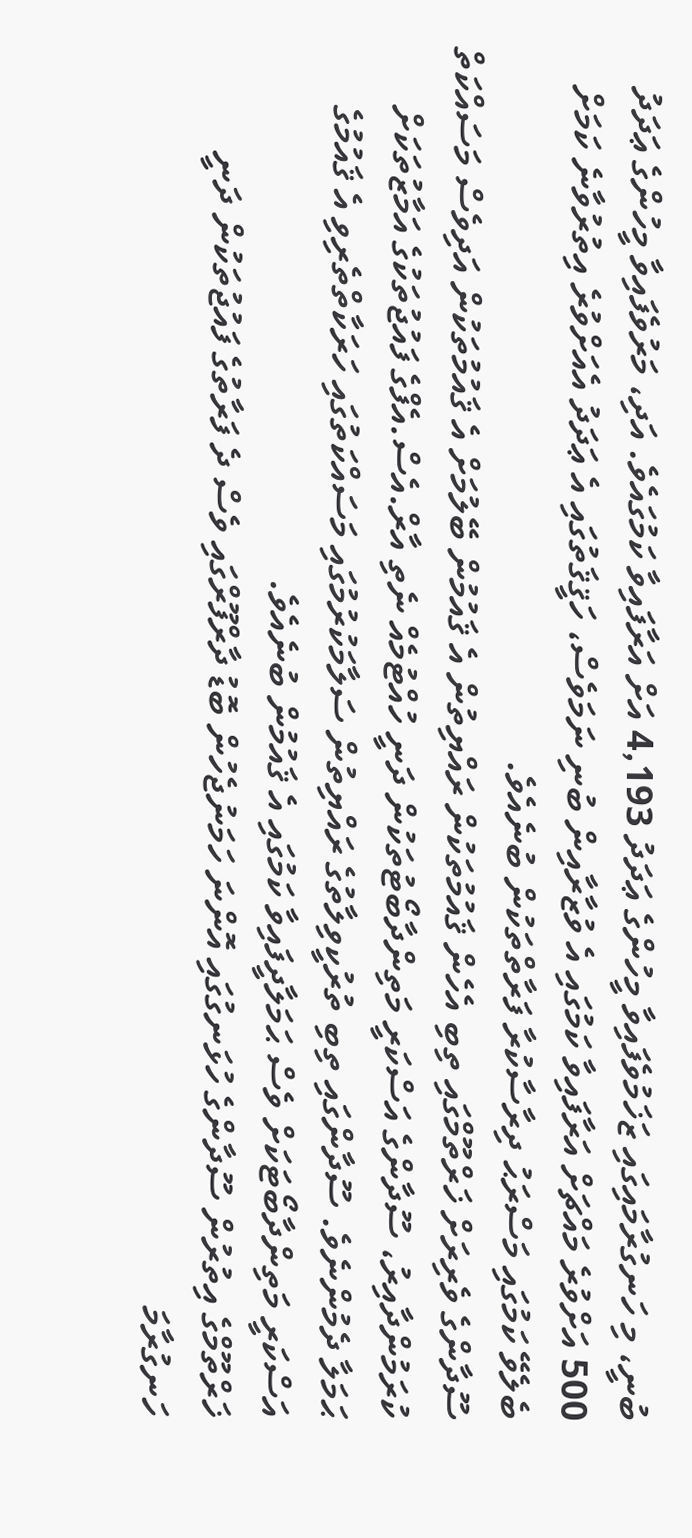ބުނީ، މި ހަނގުރާމައިގައި ޒަޚަމުވެފައިވާ މީހުންގެ ޢަދަދު 4,193 އަށް އަރާފައިވާ ކަމުގައެވެ. އަދި، މަރުވެފައިވާ މީހުންގެ ޢަދަދު 500 އަށްވުރެ މައްޗަށް އަރާފައިވާ ކަމުގައި އެ ވުޒާރާއިން ބުނި ނަމަވެސް، ހަޤީޤަތުގައި އެ ޢަދަދު އެއަށްވުރެ އިތުރުވާނެ ކަމަށް ބެލެވޭ ކަމުގައި މަސްރަޙު ދިރާސާކުރާ ފަރާތްތަކުން ބުނެއެވެ.
ސޫދާންގެ ވެރިރަށް ޚަރްތޫމްގައި ތިބި އެހެން ޤައުމުތަކުން ރައްޔިތުން އެ ޤައުމުން ބޭލުމަށް އެ ޤައުމުތަކުން އަދިވެސް މަސައްކަތް ކުރަމުންދާއިރު، ސޫދާންގެ އަސްކަރީ މަތިންދާބޯޓުތަކުން ދަނީ ހުއްޓުމެއް ނެތި އާރް.އެސް.އެފްގެ ފައުޖުތަކުގެ އަމާޒުތަކަށް ޙަމަލާ ދެމުންނެވެ. ސޫދާންގައި ތިބި ތުރުކީވިލާތުގެ ރައްޔިތުން ސަލާމަކުރުމުގައި މަސައްކަތުގައި ހަރަކާތްތެރިވި އެ ޤައުމުގެ އަސްކަރީ މަތިންދާބޯޓަކަށް ވެސް ޙަމަލާދީފައިވާ ކަމުގައި އެ ޤައުމުން ބުނެއެވެ.
ޚަރްތޫމްގެ އިތުރުން ސޫދާންގެ ހުޅަނގުގައި އޮންނަ ހަމަނުޖެހުން ބޮޑު ދާރްފޫރްގައި ވެސް ދެ ފަރާތުގެ ފައުޖުތަކުން ދަނީ ހަނގުރާމަ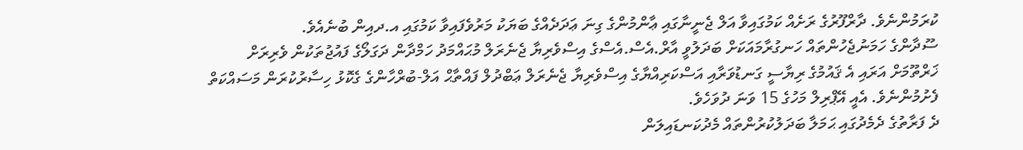ކުރަމުންނެވެ. ދާރްފޫރުގެ ރަށެއް ކަމުގައިވާ އަލް ޖެނީނާގައި ޢާންމުންގެ ގިނަ ޢަދަދެއްގެ ބަޔަކު މަރުވެފައިވާ ކަމުގައި އ.ދއިން ބުނެއެވެ.
ސޫދާންގެ ހަމަނުޖެހުންތައް ހަނގުރާމައަކަށް ބަދަލުވީ އާރް.އެސް.އެސްގެ އިސްވެރިޔާ ޖެނެރަލް މުޙައްމަދު ހަމްދާން ދަގަލޯގެ ފައުޖުތަކުން ވެރިރަށް ޚަރްތޫމަށް އަރައި އެ ޤައުމުގެ ރިޔާސީ ގަނޑުވަރާއި އަސްކަރިއްޔާގެ އިސްވެރިޔާ ޖެނެރަލް ޢަބްދުލް ފައްތާޙް އަލް-ބުރްހާންގެ ގެކޮޅު ހިސާރުކުރަން މަސައްކަތް ފެށުމުންނެވެ. އެއީ އޭޕްރިލް މަހުގެ 15 ވަނަ ދުވަހެވެ.
ދެ ފަރާތުގެ ދެމެދުގައި ޙަމަލާ ބަދަލުކުރުންތައް މެދުކަނޑައިލަން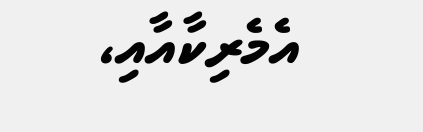އެމެރިކާއާއި،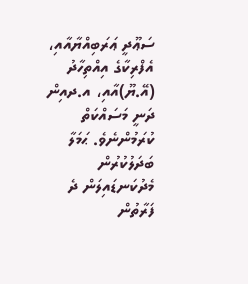ސަޢޫދީ ޢަރަބިއްޔާއާއި، އެފްރިކާގެ އިއްތިހާދު (އޭ.ޔޫ)އާއި، އ.ދއިން ދަނީ މަސައްކަތް ކުރަމުންނެވެ. ޙަމަލާ ބަދަލުކުރުން މެދުކަނޑައިލަން ދެ ފަރާތުން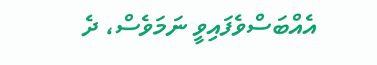އެއްބަސްވެފައިވީ ނަމަވެސް، ދެ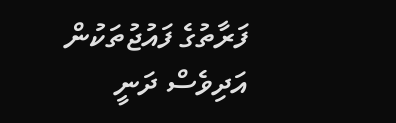ފަރާތުގެ ފައުޖުތަކުން އަދިވެސް ދަނީ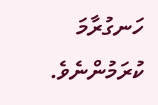ހަނގުރާމަ ކުރަމުންނެވެ.